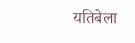यतिबेला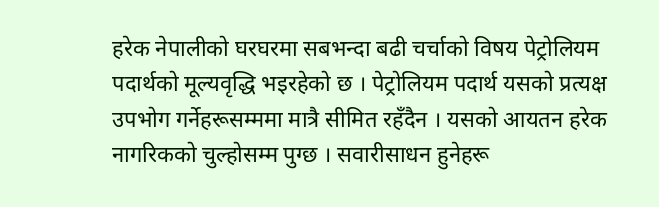हरेक नेपालीको घरघरमा सबभन्दा बढी चर्चाको विषय पेट्रोलियम पदार्थको मूल्यवृद्धि भइरहेको छ । पेट्रोलियम पदार्थ यसको प्रत्यक्ष उपभोग गर्नेहरूसम्ममा मात्रै सीमित रहँदैन । यसको आयतन हरेक नागरिकको चुल्होसम्म पुग्छ । सवारीसाधन हुनेहरू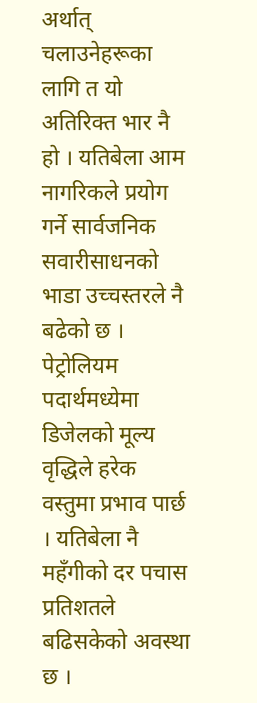अर्थात् चलाउनेहरूका लागि त यो अतिरिक्त भार नै हो । यतिबेला आम नागरिकले प्रयोग गर्ने सार्वजनिक सवारीसाधनको भाडा उच्चस्तरले नै बढेको छ ।
पेट्रोलियम पदार्थमध्येमा डिजेलको मूल्य वृद्धिले हरेक वस्तुमा प्रभाव पार्छ । यतिबेला नै महँगीको दर पचास प्रतिशतले बढिसकेको अवस्था छ ।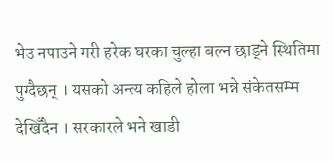भेउ नपाउने गरी हरेक घरका चुल्हा बल्न छाड्ने स्थितिमा पुग्दैछन् । यसको अन्त्य कहिले होला भन्ने संकेतसम्म देखिँदैन । सरकारले भने खाडी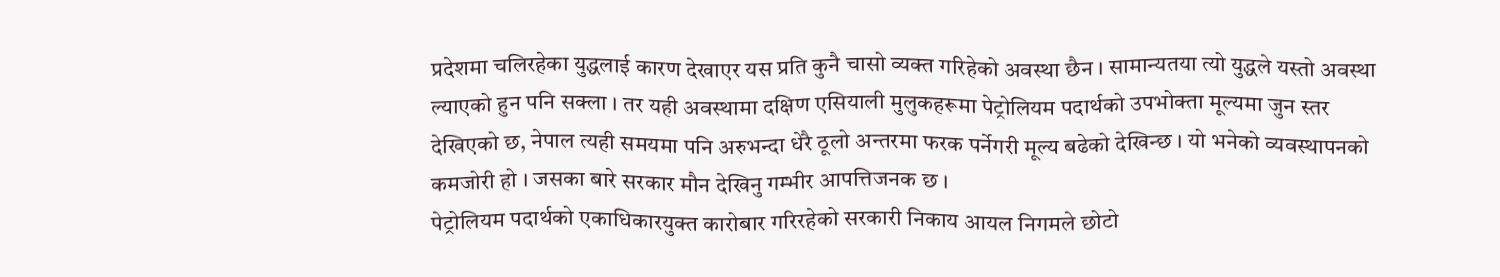प्रदेशमा चलिरहेका युद्धलाई कारण देखाएर यस प्रति कुनै चासो व्यक्त गरिहेको अवस्था छैन । सामान्यतया त्यो युद्धले यस्तो अवस्था ल्याएको हुन पनि सक्ला । तर यही अवस्थामा दक्षिण एसियाली मुलुकहरूमा पेट्रोलियम पदार्थको उपभोक्ता मूल्यमा जुन स्तर देखिएको छ, नेपाल त्यही समयमा पनि अरुभन्दा धेरै ठूलो अन्तरमा फरक पर्नेगरी मूल्य बढेको देखिन्छ । यो भनेको व्यवस्थापनको कमजोरी हो । जसका बारे सरकार मौन देखिनु गम्भीर आपत्तिजनक छ ।
पेट्रोलियम पदार्थको एकाधिकारयुक्त कारोबार गरिरहेको सरकारी निकाय आयल निगमले छोटो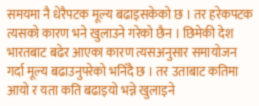समयमा नै धेरैपटक मूल्य बढाइसकेको छ । तर हरेकपटक त्यसको कारण भने खुलाउने गरेको छैन । छिमेकी देश भारतबाट बढेर आएका कारण त्यसअनुसार समायोजन गर्दा मूल्य बढाउनुपरेको भनिँदै छ । तर उताबाट कतिमा आयो र यता कति बढाइयो भन्ने खुलाइने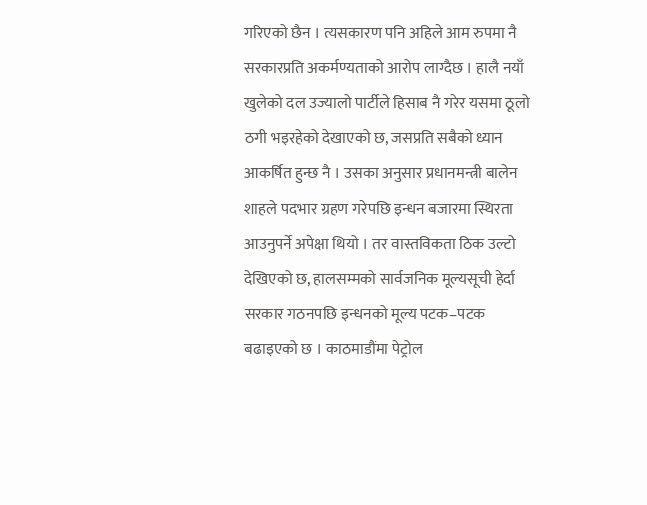गरिएको छैन । त्यसकारण पनि अहिले आम रुपमा नै सरकारप्रति अकर्मण्यताको आरोप लाग्दैछ । हालै नयाँ खुलेको दल उज्यालो पार्टीले हिसाब नै गरेर यसमा ठूलो ठगी भइरहेको देखाएको छ, जसप्रति सबैको ध्यान आकर्षित हुन्छ नै । उसका अनुसार प्रधानमन्त्री बालेन शाहले पदभार ग्रहण गरेपछि इन्धन बजारमा स्थिरता आउनुपर्ने अपेक्षा थियो । तर वास्तविकता ठिक उल्टो देखिएको छ, हालसम्मको सार्वजनिक मूल्यसूची हेर्दा सरकार गठनपछि इन्धनको मूल्य पटक–पटक बढाइएको छ । काठमाडौंमा पेट्रोल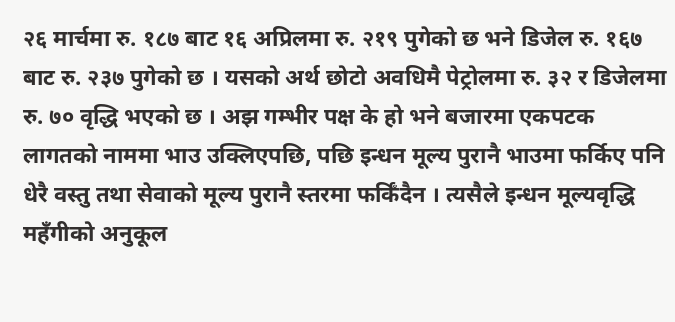२६ मार्चमा रु. १८७ बाट १६ अप्रिलमा रु. २१९ पुगेको छ भने डिजेल रु. १६७ बाट रु. २३७ पुगेको छ । यसको अर्थ छोटो अवधिमै पेट्रोलमा रु. ३२ र डिजेलमा रु. ७० वृद्धि भएको छ । अझ गम्भीर पक्ष के हो भने बजारमा एकपटक लागतको नाममा भाउ उक्लिएपछि, पछि इन्धन मूल्य पुरानै भाउमा फर्किए पनि धेरै वस्तु तथा सेवाको मूल्य पुरानै स्तरमा फर्किँदैन । त्यसैले इन्धन मूल्यवृद्धि महँगीको अनुकूल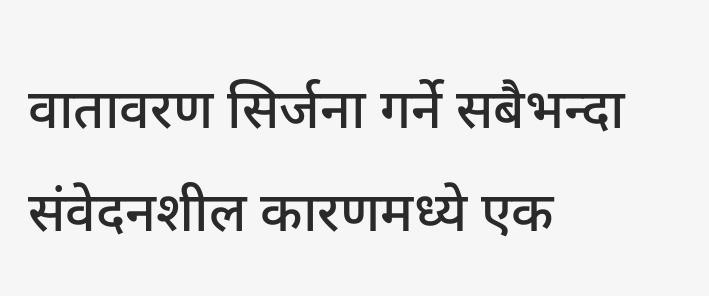वातावरण सिर्जना गर्ने सबैभन्दा संवेदनशील कारणमध्ये एक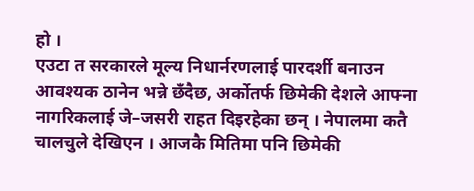हो ।
एउटा त सरकारले मूल्य निधार्नरणलाई पारदर्शी बनाउन आवश्यक ठानेन भन्ने छँदैछ, अर्कोतर्फ छिमेकी देशले आफ्ना नागरिकलाई जे–जसरी राहत दिइरहेका छन् । नेपालमा कतै चालचुले देखिएन । आजकै मितिमा पनि छिमेकी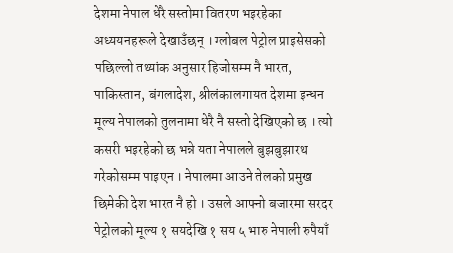देशमा नेपाल धेरै सस्तोमा वितरण भइरहेका अध्ययनहरूले देखाउँछन् । ग्लोबल पेट्रोल प्राइसेसको पछिल्लो तथ्यांक अनुसार हिजोसम्म नै भारत, पाकिस्तान, बंगलादेश, श्रीलंकालगायत देशमा इन्धन मूल्य नेपालको तुलनामा धेरै नै सस्तो देखिएको छ । त्यो कसरी भइरहेको छ भन्ने यता नेपालले बुझबुझारथ गरेकोसम्म पाइएन । नेपालमा आउने तेलको प्रमुख छिमेकी देश भारत नै हो । उसले आफ्नो बजारमा सरदर पेट्रोलको मूल्य १ सयदेखि १ सय ५ भारु नेपाली रुपैयाँ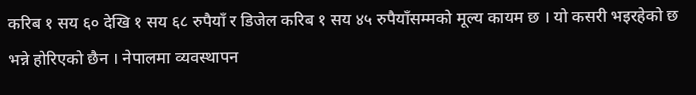करिब १ सय ६० देखि १ सय ६८ रुपैयाँ र डिजेल करिब १ सय ४५ रुपैयाँसम्मको मूल्य कायम छ । यो कसरी भइरहेको छ भन्ने होरिएको छैन । नेपालमा व्यवस्थापन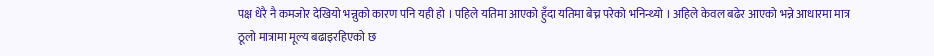पक्ष धेरै नै कमजोर देखियो भन्नुको कारण पनि यही हो । पहिले यतिमा आएको हुँदा यतिमा बेच्न परेको भनिन्थ्यो । अहिले केवल बढेर आएको भन्ने आधारमा मात्र ठूलो मात्रामा मूल्य बढाइरहिएको छ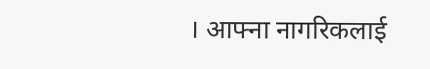। आफ्ना नागरिकलाई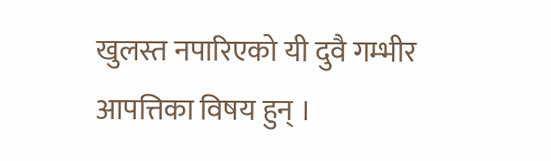खुलस्त नपारिएको यी दुवै गम्भीर आपत्तिका विषय हुन् ।